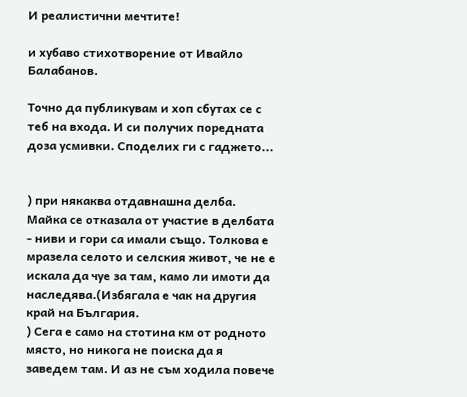И реалистични мечтите!

и хубаво стихотворение от Ивайло Балабанов.

Точно да публикувам и хоп сбутах се с теб на входа. И си получих поредната доза усмивки. Споделих ги с гаджето...


) при някаква отдавнашна делба. Майка се отказала от участие в делбата - ниви и гори са имали също. Толкова е мразела селото и селския живот, че не е искала да чуе за там, камо ли имоти да наследява.(Избягала е чак на другия край на България.
) Сега е само на стотина км от родното място, но никога не поиска да я заведем там. И аз не съм ходила повече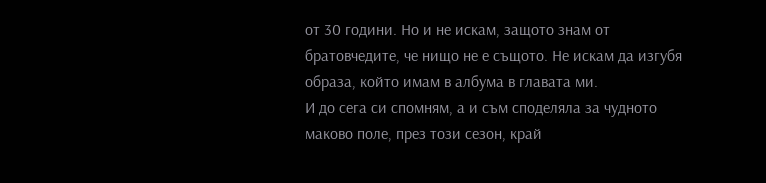от 30 години. Но и не искам, защото знам от братовчедите, че нищо не е същото. Не искам да изгубя образа, който имам в албума в главата ми.
И до сега си спомням, а и съм споделяла за чудното маково поле, през този сезон, край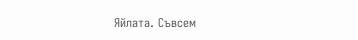Яйлата. Съвсем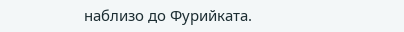наблизо до Фурийката.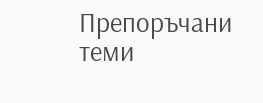Препоръчани теми